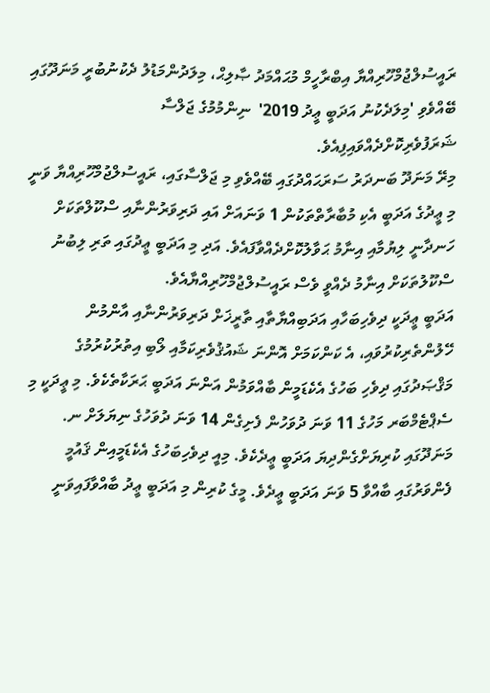ރައީސުލްޖުމްހޫރިއްޔާ އިބްރާހީމް މުޙައްމަދު ޞާލިޙް، މިލަދުންމަޑުލު ދެކުނުބުރީ މަނަދޫގައި ބޭއްވެވި 'މިލަދެކުނު އަދަބީ ޢީދު 2019'  ނިންމުމުގެ ޖަލްސާ ޝަރަފުވެރިކޮށްދެއްވައިފިއެވެ.
މިރޭ މަނަދޫ ބަނދަރު ސަރަޙައްދުގައި ބޭއްވެވި މި ޖަލްސާގައި، ރައީސުލްޖުމްހޫރިއްޔާ ވަނީ މި ޢީދުގެ އަދަބީ އެކި މުބާރާތްތަކުން 1 ވަނައަށް އައި ދަރިވަރުންނާއި ސްކޫލްތަކަށް ހަނދާނީ ލިޔުމާއި އިނާމު ޙަވާލުކޮށްދެއްވާފައެވެ. އަދި މި އަދަބީ ޢީދުގައި ތަރި ލިބުނު ސްކޫލުތަކަށް އިނާމު ދެއްވީ ވެސް ރައީސުލްޖުމްހޫރިއްޔާއެވެ.
އަދަބީ ޢީދަކީ ދިވެހިބަހާއި އަދަބިއްޔާތާއި ތާރީޚަށް ދަރިވަރުންނާއި އާންމުން ހޭލުންތެރިކުރުވައި، އެ ކަންކަމަށް އޮންނަ ޝައުޤުވެރިކަމާއި ލޯބި އިތުރުކުރުމުގެ މަޤްޞަދުގައި ދިވެހި ބަހުގެ އެކެޑަމީން ބާއްވަމުން އަންނަ އަދަބީ ޙަރަކާތެކެވެ. މި ޢީދަކީ މި ސެޕްޓެމްބަރ މަހުގެ 11 ވަނަ ދުވަހުން ފެށިގެން 14 ވަނަ ދުވަހުގެ ނިޔަލަށް ނ. މަނަދޫގައި ކުރިޔަށްގެންދިޔަ އަދަބީ ޢީދެކެވެ. މިއީ ދިވެހިބަހުގެ އެކެޑަމީއިން ޤައުމީ ފެންވަރުގައި ބާއްވާ 5 ވަނަ އަދަބީ ޢީދެވެ. މީގެ ކުރިން މި އަދަބީ ޢީދު ބާއްވާފައިވަނީ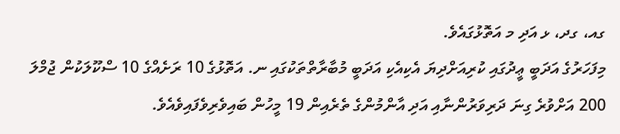ގއ، ގދ، ޅ އަދި މ އަތޮޅުގައެވެ.
މިފަހަރުގެ އަދަބީ ޢީދުގައި ކުރިއަށްދިޔަ އެކިއެކި އަދަބީ މުބާރާތްތަކުގައި ނ. އަތޮޅުގެ 10 ރަށެއްގެ 10 ސްކޫލަކުން ޖުމްލަ 200 އަށްވުރެ ގިނަ ދަރިވަރުންނާއި އަދި އާންމުންގެ ތެރެއިން 19 މީހުން ބައިވެރިވެފައިވެއެވެ.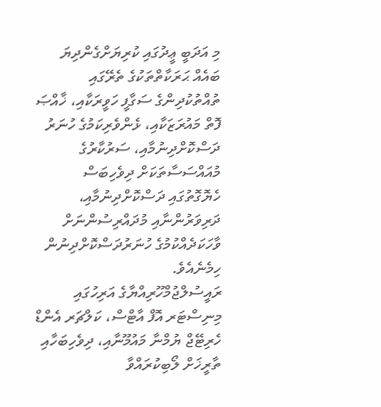މި އަދަބީ ޢީދުގައި ކުރިޔަށްގެންދިޔަ ބައެއް ޙަރަކާތްތަކުގެ ތެރޭގައި ތުއްތުކުދިންގެ ސަގާފީ ހަވީރަކާއި، ޚާއްޞަ ފޮތް މައުރަޒަކާއި، ޅެންވެރިކަމުގެ ހުނަރު ދަސްކޮށްދިނުމާއި، ސަރުކާރުގެ މުއައްސަސާތަކަށް ދިވެހިބަސް ހެޔޮގޮތުގައި ދަސްކޮށްދިނުމާއި، ދަރިވަރުންނާއި މުދައްރިސުންނަށް ވާހަކަދެއްކުމުގެ ހުނަރުދަސްކޮށްދިނުން ހިމެނެއެވެ.
ރައީސުލްޖުމްހޫރިއްޔާގެ އަރިހުގައި މިނިސްޓަރ އޮފް އާޓްސް، ކަލްޗަރ އެންޑް ހެރިޓޭޖް ޔުމްނާ މައުމޫނާއި، ދިވެހިބަހާއި ތާރީޚަށް ލޯބިކުރައްވާ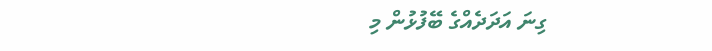ގިނަ އަދަދެއްގެ ބޭފުޅުން މި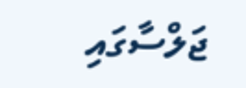ޖަލްސާގައި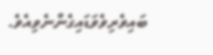ބައިވެރިވެވަޑައިގެންނެވިއެވެ.